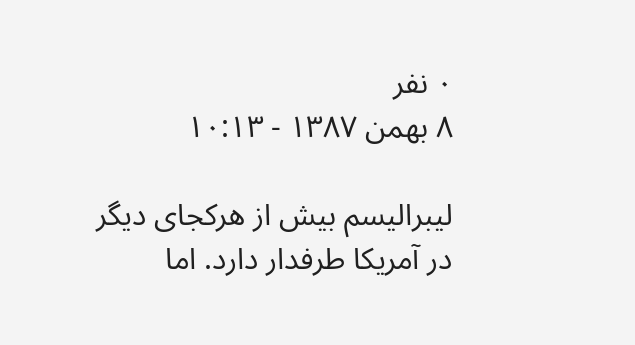۰ نفر
۸ بهمن ۱۳۸۷ - ۱۰:۱۳

لیبرالیسم بیش از هرکجای دیگر در آمریکا طرفدار دارد. اما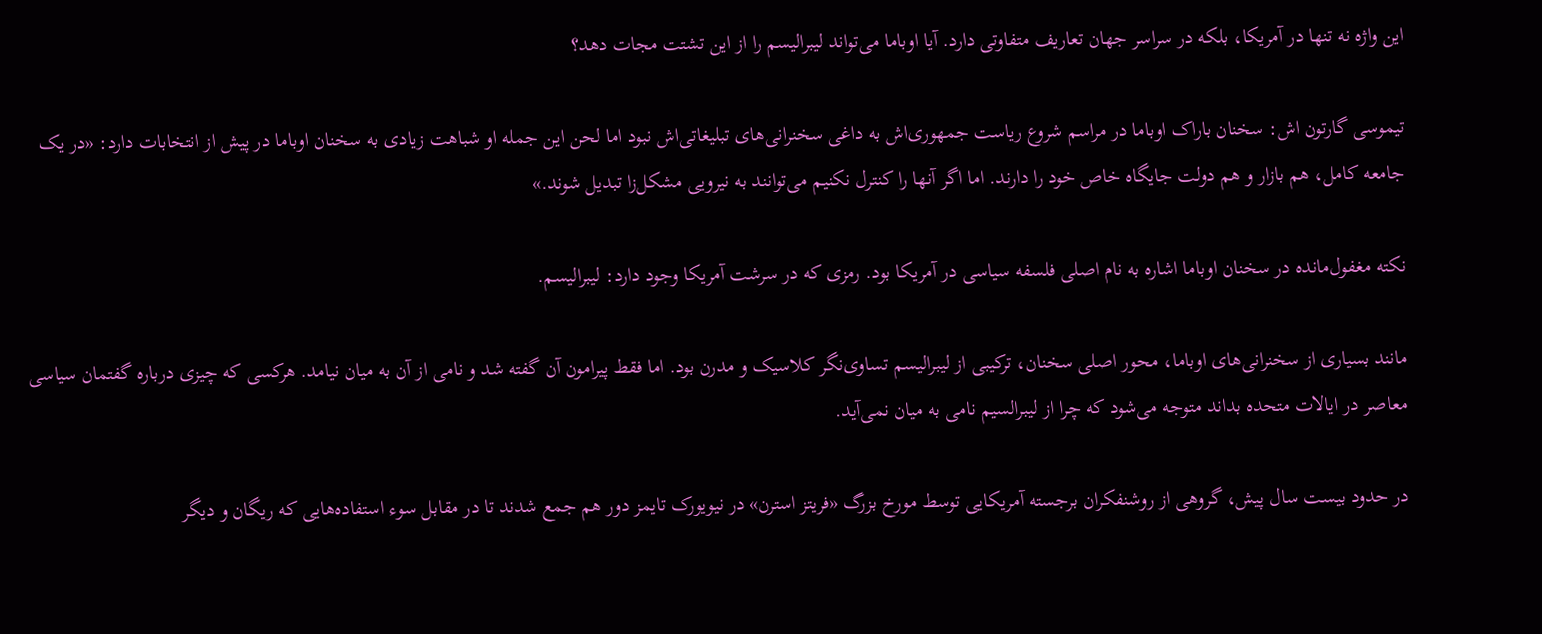این واژه نه تنها در آمریکا، بلکه در سراسر جهان تعاریف متفاوتی دارد. آیا اوباما می‌تواند لیبرالیسم را از این تشتت مجات دهد؟

تیموسی گارتون اش: سخنان باراک اوباما در مراسم شروع ریاست جمهوری‌اش به داغی سخنرانی‌های تبلیغاتی‌اش نبود اما لحن این جمله او شباهت زیادی به سخنان اوباما در پیش از انتخابات دارد: «در یک جامعه کامل، هم بازار و هم دولت جایگاه خاص خود را دارند. اما اگر آنها را کنترل نکنیم می‌توانند به نیرویی مشکل‌زا تبدیل شوند.»

نکته مغفول‌مانده در سخنان اوباما اشاره به نام اصلی فلسفه سیاسی در آمریکا بود. رمزی که در سرشت آمریکا وجود دارد: لیبرالیسم.

مانند بسیاری از سخنرانی‌های اوباما، محور اصلی سخنان، ترکیبی از لیبرالیسم تساوی‌نگر کلاسیک و مدرن بود. اما فقط پیرامون آن گفته شد و نامی از آن به میان نیامد. هرکسی که چیزی درباره گفتمان سیاسی معاصر در ایالات متحده بداند متوجه می‌شود که چرا از لیبرالسیم نامی به میان نمی‌آید.

در حدود بیست سال پیش، گروهی از روشنفکران برجسته آمریکایی توسط مورخ بزرگ «فریتز استرن» در نیویورک تایمز دور هم جمع شدند تا در مقابل سوء استفاده‌هایی که ریگان و دیگر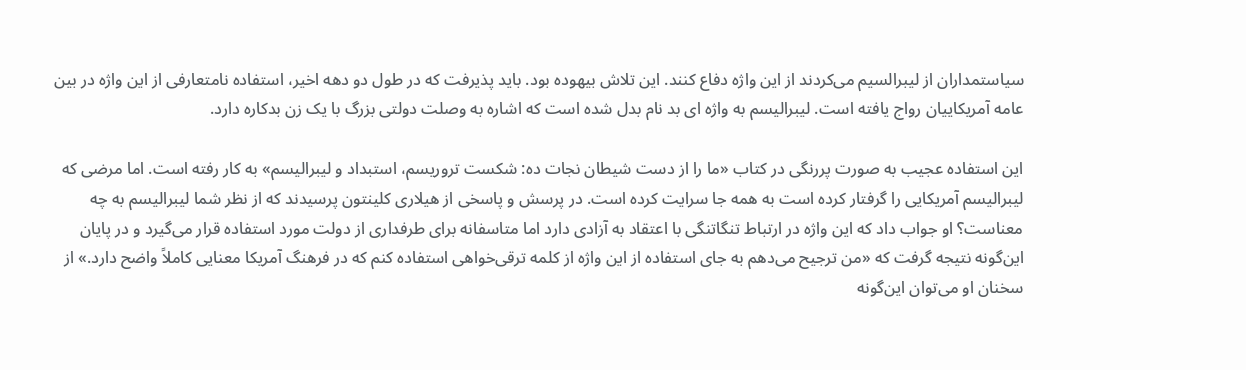سیاستمداران از لیبرالسیم می‌کردند از این واژه دفاع کنند. این تلاش بیهوده بود. باید پذیرفت که در طول دو دهه اخیر، استفاده نامتعارفی از این واژه در بین عامه آمریکاییان رواج یافته است. لیبرالیسم به واژه ای بد نام بدل شده است که اشاره به وصلت دولتی بزرگ با یک زن بدکاره دارد.

این استفاده عجیب به صورت پررنگی در کتاب «ما را از دست شیطان نجات ده: شکست تروریسم، استبداد و لیبرالیسم» به کار رفته است. اما مرضی که لیبرالیسم آمریکایی را گرفتار کرده است به همه جا سرایت کرده است. در پرسش و پاسخی از هیلاری کلینتون پرسیدند که از نظر شما لیبرالیسم به چه معناست؟ او جواب داد که این واژه در ارتباط تنگاتنگی با اعتقاد به آزادی دارد اما متاسفانه برای طرفداری از دولت مورد استفاده قرار می‌گیرد و در پایان این‌گونه نتیجه گرفت که «من ترجیح می‌دهم به جای استفاده از این واژه از کلمه ترقی‌خواهی استفاده کنم که در فرهنگ آمریکا معنایی کاملاً واضح دارد.» از سخنان او می‌توان این‌گونه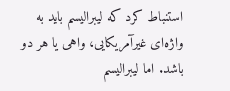استنباط کرد که لیبرالیسم باید به واژه‌ای غیر‌آمریکایی، واهی یا هر دو باشد. اما لیبرالیسم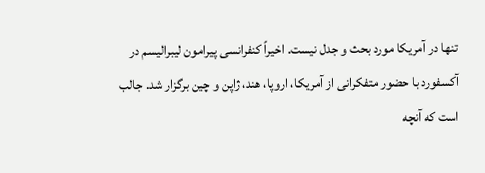تنها در آمریکا مورد بحث و جدل نیست. اخیراً کنفرانسی پیرامون لیبرالیسم در آکسفورد با حضور متفکرانی از آمریکا، اروپا، هند، ژاپن و چین برگزار شد. جالب است که آنچه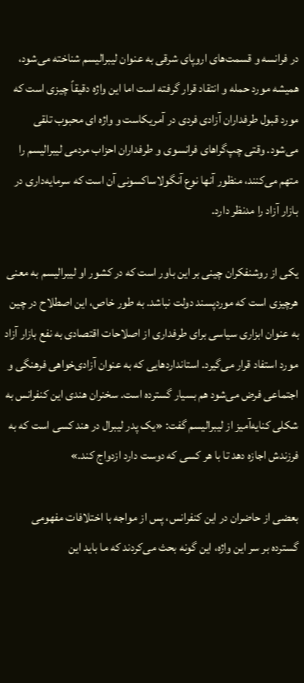در فرانسه و قسمت‌های اروپای شرقی به عنوان لیبرالیسم شناخته می‌شود، همیشه مورد حمله و انتقاد قرار گرفته است اما این واژه دقیقاً چیزی است که مورد قبول طرفداران آزادی فردی در آمریکاست و واژه ای محبوب تلقی می‌شود. وقتی چپ‌گراهای فرانسوی و طرفداران احزاب مردمی لیبرالیسم را متهم می‌کنند، منظور آنها نوع آنگولاساکسونی آن است که سرمایه‌داری در بازار آزاد را مدنظر دارد.

یکی از روشنفکران چینی بر این باور است که در کشور او لیبرالیسم به معنی هرچیزی است که موردپسند دولت نباشد. به طور خاص، این اصطلاح در چین به عنوان ابزاری سیاسی برای طرفداری از اصلاحات اقتصادی به نفع بازار آزاد مورد استفاد قرار می‌گیرد. استانداردهایی که به عنوان آزادی‌خواهی فرهنگی و اجتماعی فرض می‌شود هم بسیار گسترده است. سخنران هندی این کنفرانس به شکلی کنایه‌آمیز از لیبرالیسم گفت: «یک پدر لیبرال در هند کسی است که به فرزندش اجازه دهد تا با هر کسی که دوست دارد ازدواج کند.»

بعضی از حاضران در این کنفرانس، پس از مواجه با اختلافات مفهومی گسترده بر سر این واژه، این گونه بحث می‌کردند که ما باید این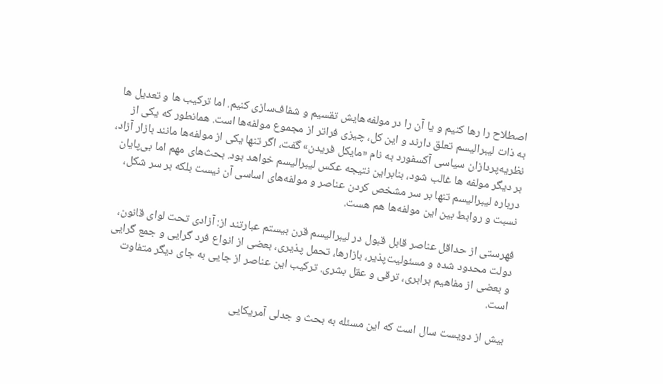اصطلاح را رها کنیم و یا آن را در مولفه‌‌هایش تقسیم و شفاف‌سازی کنیم. اما ترکیب ها و تعدیل ها به ذات لیبرالیسم تعلق دارند و این کل، چیزی فراتر از مجموع مولفه‌ها است. همانطور که یکی از نظریه‌پردازان سیاسی آکسفورد به نام «مایکل فریدن» گفت، اگر تنها یکی از مولفه‌ها مانند بازار آزاد، بر دیگر مولفه ها غالب شود، بنابراین نتیجه عکس لیبرالیسم خواهد بود. بحث‌های مهم اما بی‌پایان درباره لیبرالیسم تنها بر سر مشخص کردن عناصر و مولفه‌های اساسی آن نیست بلکه بر سر شکل، نسبت و روابط بین این مولفه‌ها هم هست.

فهرستی از حداقل عناصر قابل قبول در لیبرالیسم قرن بیستم عبارتند از: آزادی تحت لوای قانون، دولت محدود شده و مسئولیت‌پذیر، بازارها، تحمل پذیری، بعضی از انواع فرد گرایی و جمع گرایی و بعضی از مفاهیم برابری، ترقی و عقل بشری. ترکیب این عناصر از جایی به جای دیگر متفاوت است.

بیش از دویست سال است که این مسئله به بحث و جدلی آمریکایی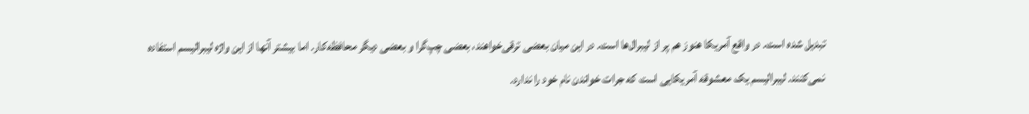تبدیل شده است. در واقع آمریکا هنوز هم پر از لیبرال‌ها است. در این میان بعضی ترقی‌خواهند، بعضی چپ‌گرا و بعضی دیگر محافظه‌کار. اما بیشتر آنها از این واژه لیبرالیسم استفاده نمی‌کنند. لیبرالیسم یک معشوقه آمریکایی است که جرات خواندن نام خود را ندارد.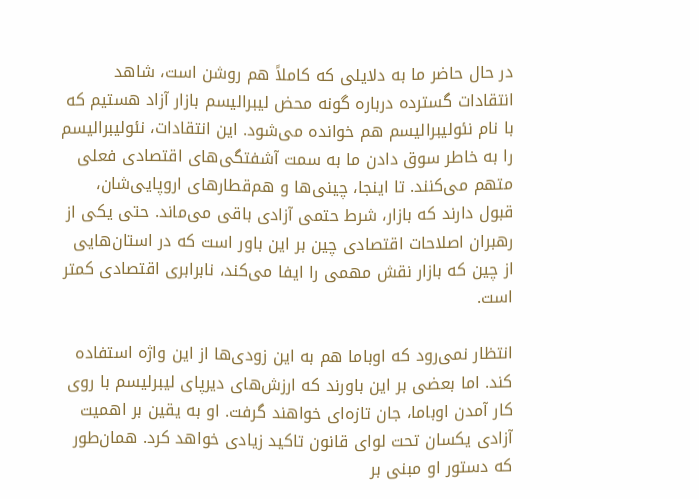در حال حاضر ما به دلایلی که کاملاً هم روشن است، شاهد انتقادات گسترده درباره گونه محض لیبرالیسم بازار آزاد هستیم که با نام نئولیبرالیسم هم خوانده می‌شود. این انتقادات، نئولیبرالیسم را به خاطر سوق دادن ما به سمت آشفتگی‌های اقتصادی فعلی متهم می‌کنند. تا اینجا، چینی‌ها و هم‌قطارهای اروپایی‌شان، قبول دارند که بازار، شرط حتمی آزادی باقی می‌ماند. حتی یکی از رهبران اصلاحات اقتصادی چین بر این باور است که در استان‌هایی از چین که بازار نقش مهمی را ایفا می‌کند، نابرابری اقتصادی کمتر است.

انتظار نمی‌رود که اوباما هم به این زودی‌ها از این واژه استفاده کند. اما بعضی بر این باورند که ارزش‌های دیرپای لیبرلیسم با روی کار آمدن اوباما، جان تازه‌ای خواهند گرفت. او به یقین بر اهمیت آزادی یکسان تحت لوای قانون تاکید زیادی خواهد کرد. همان‌طور که دستور او مبنی بر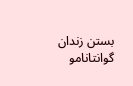بستن زندان گوانتانامو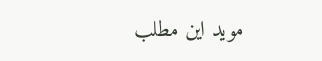موید این مطلب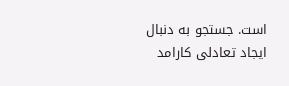است. جستجو به دنبال ایجاد تعادلی کارامد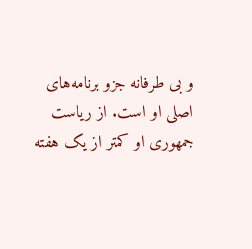و بی طرفانه جزو برنامه‌های اصلی او است. از ریاست جمهوری او کمتر از یک هفته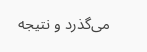می‌گذرد و نتیجه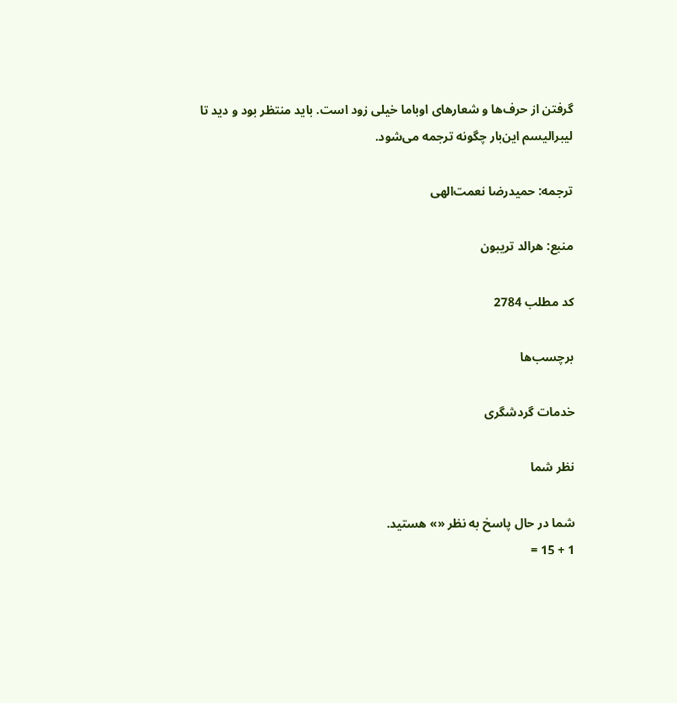گرفتن از حرف‌ها و شعارهای اوباما خیلی زود است. باید منتظر بود و دید تا لیبرالیسم این‌بار چگونه ترجمه می‌شود.

ترجمه: حمیدرضا نعمت‌الهی

منبع: هرالد تریبون

کد مطلب 2784

برچسب‌ها

خدمات گردشگری

نظر شما

شما در حال پاسخ به نظر «» هستید.
1 + 15 =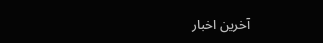آخرین اخبار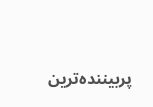پربیننده‌ترین